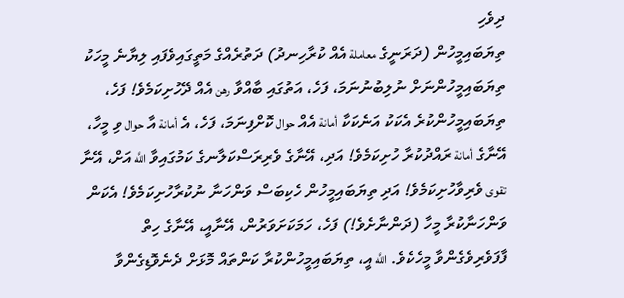ދިވެހި
ތިޔަބައިމީހުން (ދަރަނީގެ معاملة އެއް ކުރާހިނދު) ދަތުރެއްގެ މަތީގައިވެފައި ލިޔާނެ މީހަކު ތިޔަބައިމީހުންނަށް ނުލިބުނުނަމަ، ފަހެ، އަތުގައި ބާއްވާ رهن އެއް ދޭހުށިކަމެވެ! ފަހެ، ތިޔަބައިމީހުންކުރެ އެކަކު އަނެކަކާ أمانة އެއް حوال ކޮށްފިނަމަ، ފަހެ، އެ أمانة އާ حوال ވި މީހާ، އޭނާގެ أمانة ރައްދުކުރާ ހުށިކަމެވެ! އަދި، އޭނާގެ ވެރިރަސްކަލާނގެ ކަމުގައިވާ اللَّه އަށް، އޭނާ تقوى ވެރިވާހުށިކަމެވެ! އަދި ތިޔަބައިމީހުން ހެކިބަސް ވަންހަނާ ނުކުރާހުށިކަމެވެ! އެކަން ވަންހަނާކުރާ މީހާ (ދަންނާށެވެ!) ފަހެ، ހަމަކަށަވަރުން، އޭނާއީ، އޭނާގެ ހިތް ފާފަވެރިވެގެންވާ މީހެކެވެ. اللَّه އީ، ތިޔަބައިމީހުންކުރާ ކަންތައް މޮޅަށް ދެނެވޮޑިގެންވާ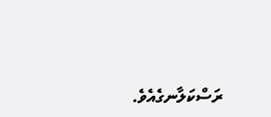ރަސްކަލާނގެއެވެ.